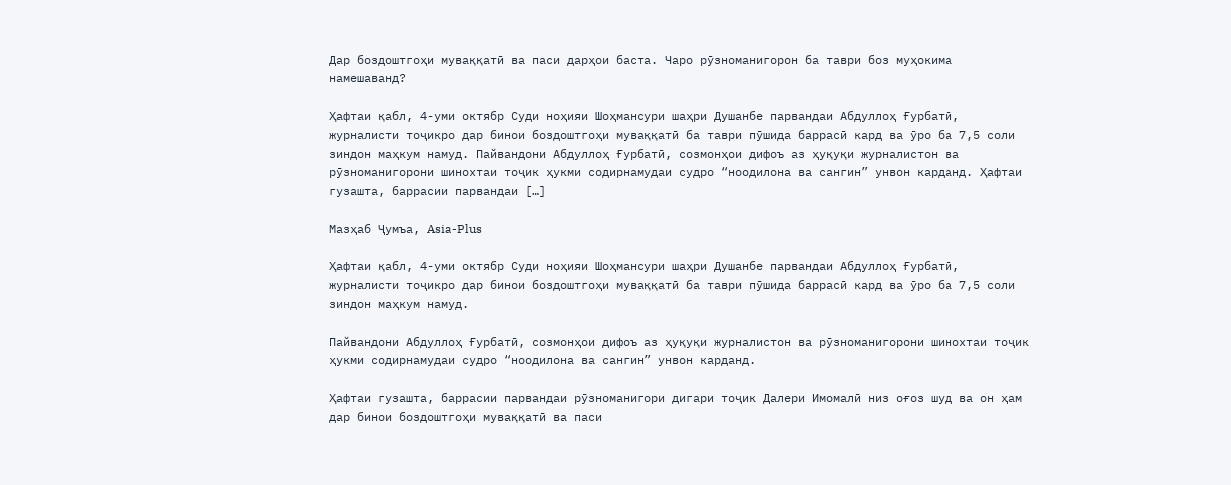Дар боздоштгоҳи муваққатӣ ва паси дарҳои баста. Чаро рӯзноманигорон ба таври боз муҳокима намешаванд?

Ҳафтаи қабл, 4-уми октябр Суди ноҳияи Шоҳмансури шаҳри Душанбе парвандаи Абдуллоҳ Ғурбатӣ, журналисти тоҷикро дар бинои боздоштгоҳи муваққатӣ ба таври пӯшида баррасӣ кард ва ӯро ба 7,5 соли зиндон маҳкум намуд. Пайвандони Абдуллоҳ Ғурбатӣ, созмонҳои дифоъ аз ҳуқуқи журналистон ва рӯзноманигорони шинохтаи тоҷик ҳукми содирнамудаи судро “ноодилона ва сангин” унвон карданд. Ҳафтаи гузашта, баррасии парвандаи […]

Мазҳаб Ҷумъа, Asia-Plus

Ҳафтаи қабл, 4-уми октябр Суди ноҳияи Шоҳмансури шаҳри Душанбе парвандаи Абдуллоҳ Ғурбатӣ, журналисти тоҷикро дар бинои боздоштгоҳи муваққатӣ ба таври пӯшида баррасӣ кард ва ӯро ба 7,5 соли зиндон маҳкум намуд.

Пайвандони Абдуллоҳ Ғурбатӣ, созмонҳои дифоъ аз ҳуқуқи журналистон ва рӯзноманигорони шинохтаи тоҷик ҳукми содирнамудаи судро “ноодилона ва сангин” унвон карданд.

Ҳафтаи гузашта, баррасии парвандаи рӯзноманигори дигари тоҷик Далери Имомалӣ низ оғоз шуд ва он ҳам дар бинои боздоштгоҳи муваққатӣ ва паси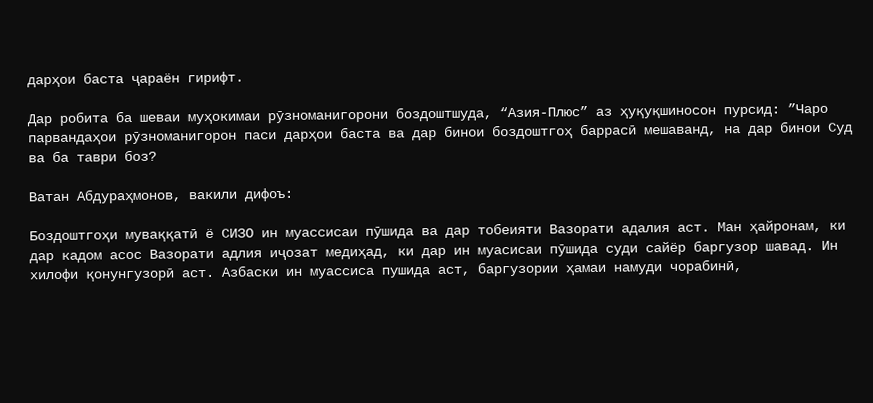дарҳои баста ҷараён гирифт.

Дар робита ба шеваи муҳокимаи рӯзноманигорони боздоштшуда, “Азия-Плюс” аз ҳуқуқшиносон пурсид: ”Чаро парвандаҳои рӯзноманигорон паси дарҳои баста ва дар бинои боздоштгоҳ баррасӣ мешаванд, на дар бинои Суд ва ба таври боз?

Ватан Абдураҳмонов, вакили дифоъ:

Боздоштгоҳи муваққатӣ ё СИЗО ин муассисаи пӯшида ва дар тобеияти Вазорати адалия аст. Ман ҳайронам, ки дар кадом асос Вазорати адлия иҷозат медиҳад, ки дар ин муасисаи пӯшида суди сайёр баргузор шавад. Ин хилофи қонунгузорӣ аст. Азбаски ин муассиса пушида аст, баргузории ҳамаи намуди чорабинӣ,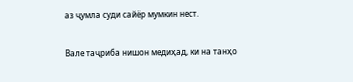аз ҷумла суди сайёр мумкин нест.

Вале таҷриба нишон медиҳад, ки на танҳо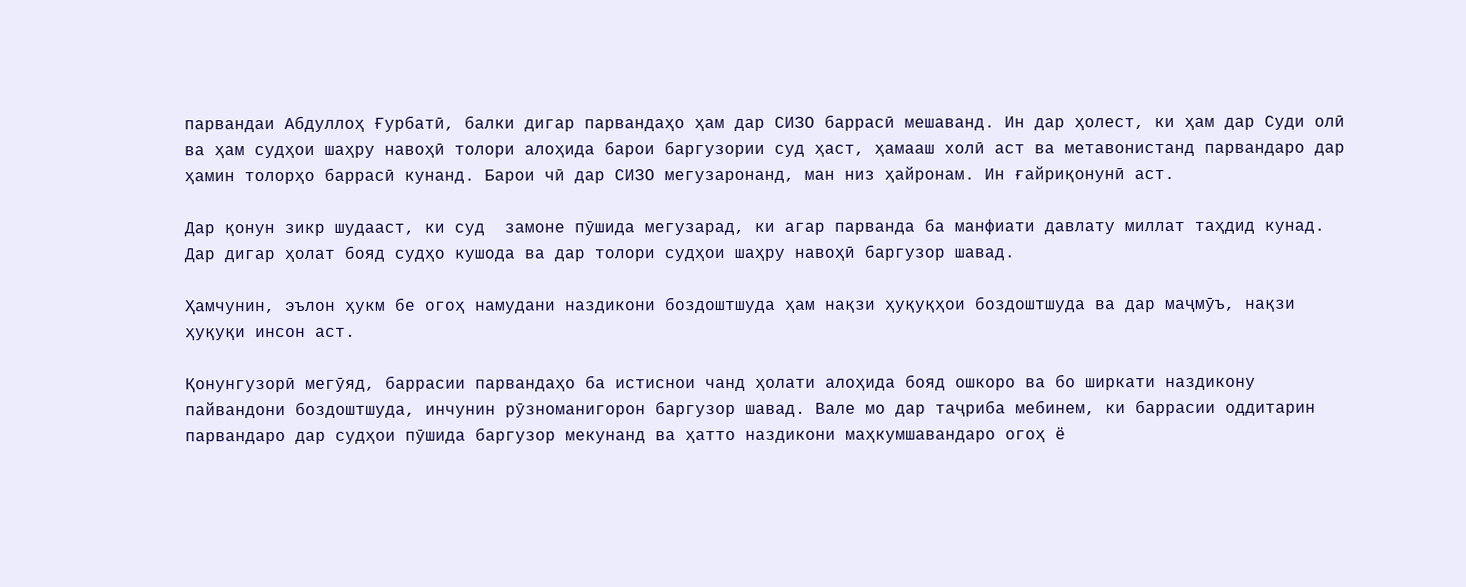парвандаи Абдуллоҳ Ғурбатӣ, балки дигар парвандаҳо ҳам дар СИЗО баррасӣ мешаванд. Ин дар ҳолест, ки ҳам дар Суди олӣ ва ҳам судҳои шаҳру навоҳӣ толори алоҳида барои баргузории суд ҳаст, ҳамааш холӣ аст ва метавонистанд парвандаро дар ҳамин толорҳо баррасӣ кунанд. Барои чӣ дар СИЗО мегузаронанд, ман низ ҳайронам. Ин ғайриқонунӣ аст.

Дар қонун зикр шудааст, ки суд  замоне пӯшида мегузарад, ки агар парванда ба манфиати давлату миллат таҳдид кунад. Дар дигар ҳолат бояд судҳо кушода ва дар толори судҳои шаҳру навоҳӣ баргузор шавад.

Ҳамчунин, эълон ҳукм бе огоҳ намудани наздикони боздоштшуда ҳам нақзи ҳуқуқҳои боздоштшуда ва дар маҷмӯъ, нақзи ҳуқуқи инсон аст.

Қонунгузорӣ мегӯяд, баррасии парвандаҳо ба истиснои чанд ҳолати алоҳида бояд ошкоро ва бо ширкати наздикону пайвандони боздоштшуда, инчунин рӯзноманигорон баргузор шавад. Вале мо дар таҷриба мебинем, ки баррасии оддитарин парвандаро дар судҳои пӯшида баргузор мекунанд ва ҳатто наздикони маҳкумшавандаро огоҳ ё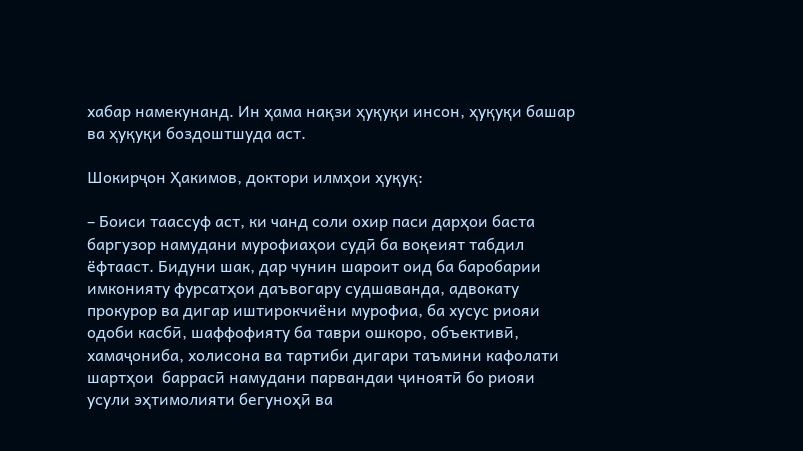хабар намекунанд. Ин ҳама нақзи ҳуқуқи инсон, ҳуқуқи башар ва ҳуқуқи боздоштшуда аст.

Шокирҷон Ҳакимов, доктори илмҳои ҳуқуқ:

– Боиси таассуф аст, ки чанд соли охир паси дарҳои баста баргузор намудани мурофиаҳои судӣ ба воқеият табдил ёфтааст. Бидуни шак, дар чунин шароит оид ба баробарии имконияту фурсатҳои даъвогару судшаванда, адвокату прокурор ва дигар иштирокчиёни мурофиа, ба хусус риояи одоби касбӣ, шаффофияту ба таври ошкоро, объективӣ, хамаҷониба, холисона ва тартиби дигари таъмини кафолати шартҳои  баррасӣ намудани парвандаи ҷиноятӣ бо риояи усули эҳтимолияти бегуноҳӣ ва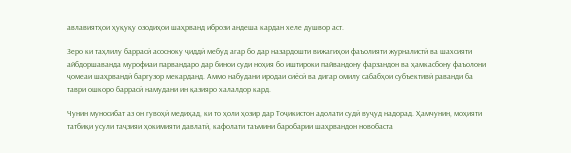авлавиятҳои ҳуқуқу озодиҳои шаҳрванд ибрози андеша кардан хеле душвор аст.

Зеро ки таҳлилу баррасӣ асосноку ҷиддӣ мебуд агар бо дар назардошти вижагиҳои фаъолияти журналистӣ ва шахсияти айбдоршаванда мурофиаи парвандаро дар бинои суди ноҳия бо иштироки пайвандону фарзандон ва ҳамкасбону фаъолони ҷомеаи шаҳрвандӣ баргузор мекарданд. Аммо набудани иродаи сиёсӣ ва дигар омилу сабабҳои субъективӣ раванди ба таври ошкоро баррасӣ намудани ин қазияро халалдор кард.

Чунин муносибат аз он гувоҳӣ медиҳад, ки то ҳоли ҳозир дар Тоҷикистон адолати судӣ вуҷуд надорад. Ҳамчунин, моҳияти татбиқи усули таҷзияи ҳокимияти давлатӣ, кафолати таъмини баробарии шаҳрвандон новобаста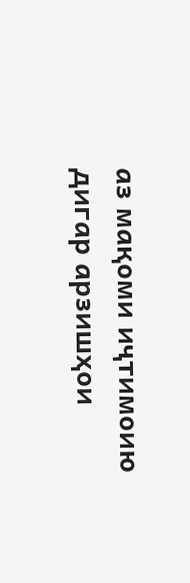аз мақоми иҷтимоию дигар арзишҳои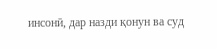инсонӣ, дар назди қонун ва суд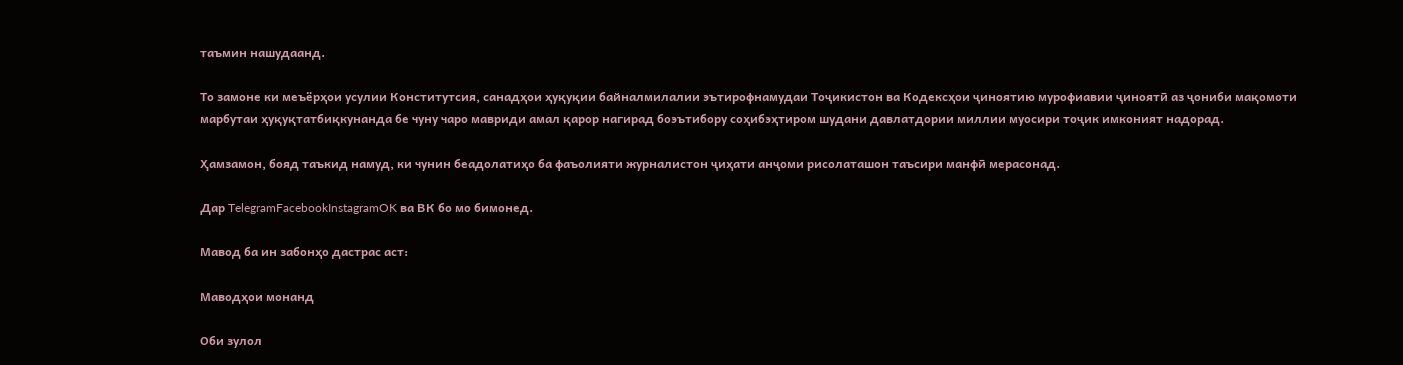таъмин нашудаанд.

То замоне ки меъёрҳои усулии Конститутсия, санадҳои ҳуқуқии байналмилалии эътирофнамудаи Тоҷикистон ва Кодексҳои ҷиноятию мурофиавии ҷиноятӣ аз ҷониби мақомоти марбутаи ҳуқуқтатбиқкунанда бе чуну чаро мавриди амал қарор нагирад боэътибору соҳибэҳтиром шудани давлатдории миллии муосири тоҷик имконият надорад.

Ҳамзамон, бояд таъкид намуд, ки чунин беадолатиҳо ба фаъолияти журналистон ҷиҳати анҷоми рисолаташон таъсири манфӣ мерасонад.

Дар TelegramFacebookInstagramOK ва ВК бо мо бимонед.

Мавод ба ин забонҳо дастрас аст:

Маводҳои монанд

Оби зулол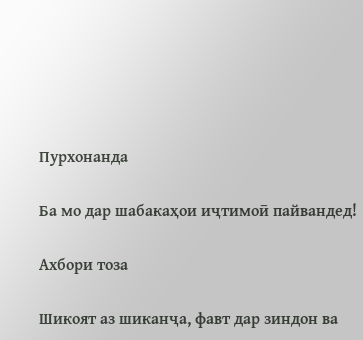Пурхонанда

Ба мо дар шабакаҳои иҷтимоӣ пайвандед!

Ахбори тоза

Шикоят аз шиканҷа, фавт дар зиндон ва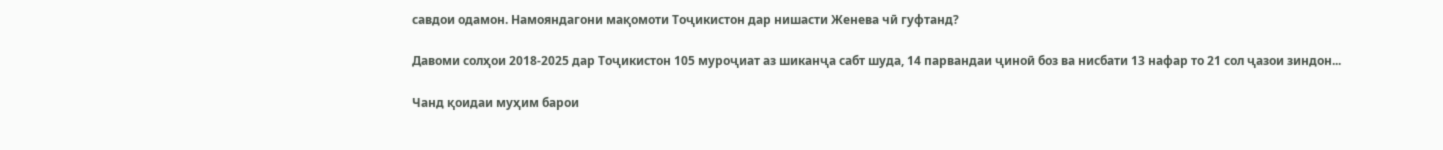савдои одамон. Намояндагони мақомоти Тоҷикистон дар нишасти Женева чӣ гуфтанд?

Давоми солҳои 2018-2025 дар Тоҷикистон 105 муроҷиат аз шиканҷа сабт шуда, 14 парвандаи ҷиноӣ боз ва нисбати 13 нафар то 21 сол ҷазои зиндон...

Чанд қоидаи муҳим барои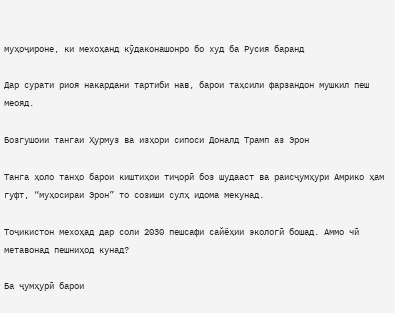муҳоҷироне, ки мехоҳанд кӯдаконашонро бо худ ба Русия баранд

Дар сурати риоя накардани тартиби нав, барои таҳсили фарзандон мушкил пеш меояд.

Бозгушоии тангаи Ҳурмуз ва изҳори сипоси Доналд Трамп аз Эрон

Танга ҳоло танҳо барои киштиҳои тиҷорӣ боз шудааст ва раисҷумҳури Амрико ҳам гуфт, “муҳосираи Эрон” то созиши сулҳ идома мекунад.

Тоҷикистон мехоҳад дар соли 2030 пешсафи сайёҳии экологӣ бошад. Аммо чӣ метавонад пешниҳод кунад?

Ба ҷумҳурӣ барои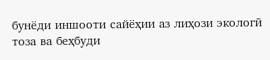бунёди иншооти сайёҳии аз лиҳози экологӣ тоза ва беҳбуди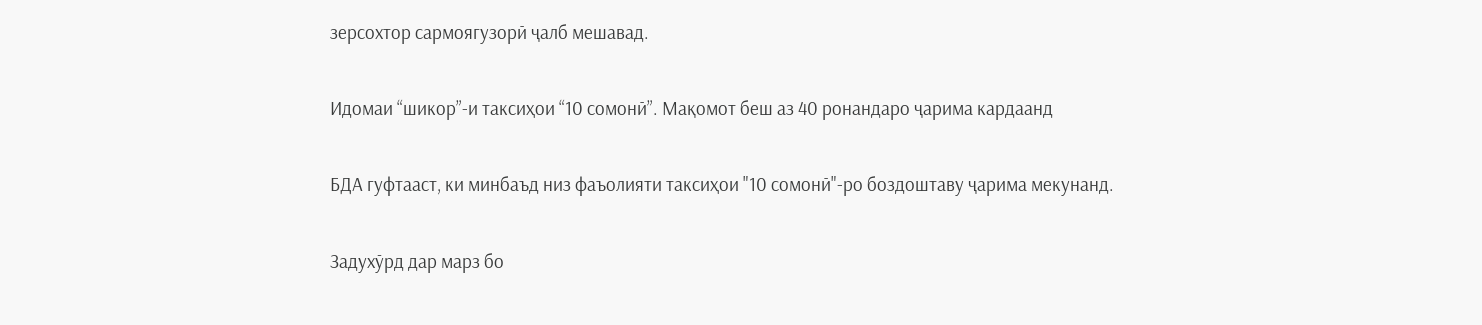зерсохтор сармоягузорӣ ҷалб мешавад.

Идомаи “шикор”-и таксиҳои “10 сомонӣ”. Мақомот беш аз 40 ронандаро ҷарима кардаанд

БДА гуфтааст, ки минбаъд низ фаъолияти таксиҳои "10 сомонӣ"-ро боздоштаву ҷарима мекунанд.

Задухӯрд дар марз бо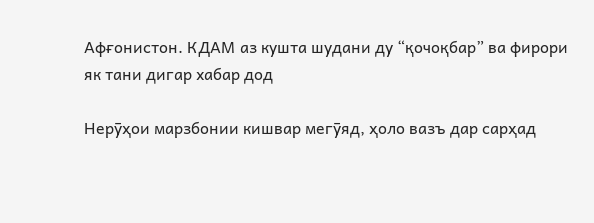Афғонистон. КДАМ аз кушта шудани ду “қочоқбар” ва фирори як тани дигар хабар дод

Нерӯҳои марзбонии кишвар мегӯяд, ҳоло вазъ дар сарҳад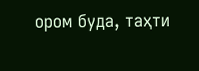ором буда, таҳти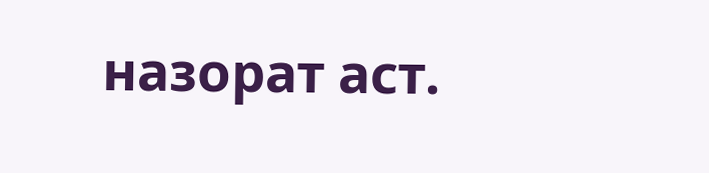назорат аст.